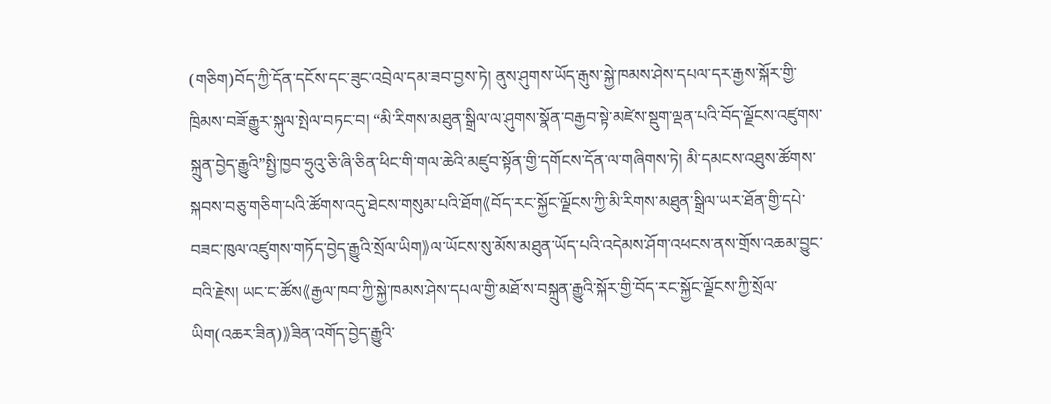(གཅིག)བོད་ཀྱི་དོན་དངོས་དང་ཟུང་འབྲེལ་དམ་ཟབ་བྱས་ཏེ། ནུས་ཤུགས་ཡོད་རྒུས་སྐྱེ་ཁམས་ཤེས་དཔལ་དར་རྒྱས་སྐོར་གྱི་ཁྲིམས་བཟོ་རྒྱུར་སྐུལ་སྤེལ་བཏང་བ། “མི་རིགས་མཐུན་སྒྲིལ་ལ་ཤུགས་སྣོན་བརྒྱབ་སྟེ་མཛེས་སྡུག་ལྡན་པའི་བོད་ལྗོངས་འཛུགས་སྐྲུན་བྱེད་རྒྱུའི”སྤྱི་ཁྱབ་ཧྲུའུ་ཅི་ཞི་ཅིན་ཕིང་གི་གལ་ཆེའི་མཛུབ་སྟོན་གྱི་དགོངས་དོན་ལ་གཞིགས་ཏེ། མི་དམངས་འཐུས་ཚོགས་སྐབས་བཅུ་གཅིག་པའི་ཚོགས་འདུ་ཐེངས་གསུམ་པའི་ཐོག《བོད་རང་སྐྱོང་ལྗོངས་ཀྱི་མི་རིགས་མཐུན་སྒྲིལ་ཡར་ཐོན་གྱི་དཔེ་བཟང་ཁུལ་འཛུགས་གཏོད་བྱེད་རྒྱུའི་སྲོལ་ཡིག》ལ་ཡོངས་སུ་མོས་མཐུན་ཡོད་པའི་འདེམས་ཤོག་འཕངས་ནས་གྲོས་འཆམ་བྱུང་བའི་རྗེས། ཡང་ང་ཚོས《རྒྱལ་ཁབ་ཀྱི་སྐྱེ་ཁམས་ཤེས་དཔལ་གྱི་མཐོ་ས་བསྐྲུན་རྒྱུའི་སྐོར་གྱི་བོད་རང་སྐྱོང་ལྗོངས་ཀྱི་སྲོལ་ཡིག(འཆར་ཟིན)》ཟིན་འགོད་བྱེད་རྒྱུའི་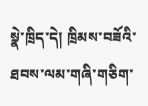སྣེ་ཁྲིད་དེ། ཁྲིམས་བཟོའི་ཐབས་ལམ་གཞི་གཅིག་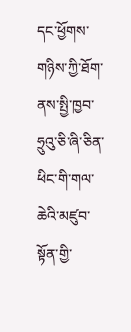དང་ཕྱོགས་གཉིས་ཀྱི་ཐོག་ནས་སྤྱི་ཁྱབ་ཧྲུའུ་ཅི་ཞི་ཅིན་ཕིང་གི་གལ་ཆེའི་མཛུབ་སྟོན་གྱི་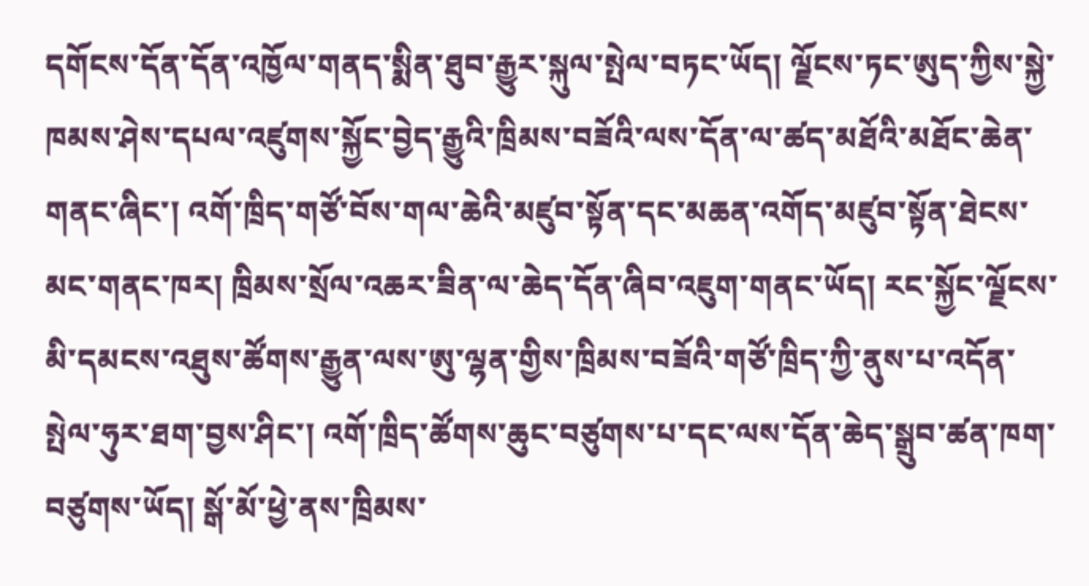དགོངས་དོན་དོན་འཁྱོལ་གནད་སྨིན་ཐུབ་རྒྱུར་སྐུལ་སྤེལ་བཏང་ཡོད། ལྗོངས་ཏང་ཨུད་ཀྱིས་སྐྱེ་ཁམས་ཤེས་དཔལ་འཛུགས་སྐྱོང་བྱེད་རྒྱུའི་ཁྲིམས་བཟོའི་ལས་དོན་ལ་ཚད་མཐོའི་མཐོང་ཆེན་གནང་ཞིང་། འགོ་ཁྲིད་གཙོ་བོས་གལ་ཆེའི་མཛུབ་སྟོན་དང་མཆན་འགོད་མཛུབ་སྟོན་ཐེངས་མང་གནང་ཁར། ཁྲིམས་སྲོལ་འཆར་ཟིན་ལ་ཆེད་དོན་ཞིབ་འཇུག་གནང་ཡོད། རང་སྐྱོང་ལྗོངས་མི་དམངས་འཐུས་ཚོགས་རྒྱུན་ལས་ཨུ་ལྷན་གྱིས་ཁྲིམས་བཟོའི་གཙོ་ཁྲིད་ཀྱི་ནུས་པ་འདོན་སྤེལ་ཧུར་ཐག་བྱས་ཤིང་། འགོ་ཁྲིད་ཚོགས་ཆུང་བཙུགས་པ་དང་ལས་དོན་ཆེད་སྒྲུབ་ཚན་ཁག་བཙུགས་ཡོད། སྒོ་མོ་ཕྱེ་ནས་ཁྲིམས་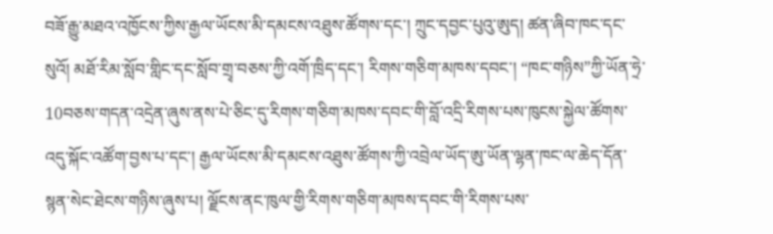བཟོ་རྒྱུ་མཐའ་འཁྱོངས་ཀྱིས་རྒྱལ་ཡོངས་མི་དམངས་འཐུས་ཚོགས་དང་། ཀྲུང་དབྱང་པུའུ་ཨུད། ཚན་ཞིབ་ཁང་དང་སུའོ། མཐོ་རིམ་སློབ་གླིང་དང་སློབ་གྲྭ་བཅས་ཀྱི་འགོ་ཁྲིད་དང་། རིགས་གཅིག་མཁས་དབང་། “ཁང་གཉིས”ཀྱི་ཡོན་ཧྲེ་10བཅས་གདན་འདྲེན་ཞུས་ནས་པེ་ཅིང་དུ་རིགས་གཅིག་མཁས་དབང་གི་བློ་འདྲི་རིགས་པས་ཁུངས་སྐྱེལ་ཚོགས་འདུ་སྐོང་འཚོག་བྱས་པ་དང་། རྒྱལ་ཡོངས་མི་དམངས་འཐུས་ཚོགས་ཀྱི་འབྲེལ་ཡོད་ཨུ་ཡོན་ལྷན་ཁང་ལ་ཆེད་དོན་སྙན་སེང་ཐེངས་གཉིས་ཞུས་པ། ལྗོངས་ནང་ཁུལ་གྱི་རིགས་གཅིག་མཁས་དབང་གི་རིགས་པས་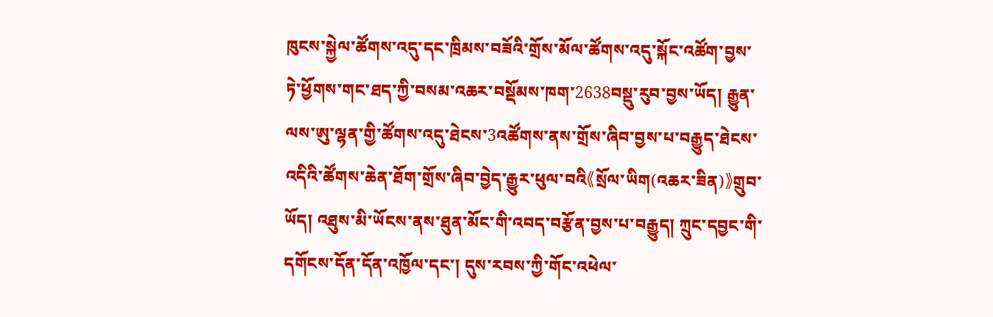ཁུངས་སྐྱེལ་ཚོགས་འདུ་དང་ཁྲིམས་བཟོའི་གྲོས་མོལ་ཚོགས་འདུ་སྐོང་འཚོག་བྱས་ཏེ་ཕྱོགས་གང་ཐད་ཀྱི་བསམ་འཆར་བསྡོམས་ཁག་2638བསྡུ་རུབ་བྱས་ཡོད། རྒྱུན་ལས་ཨུ་ལྷན་གྱི་ཚོགས་འདུ་ཐེངས་3འཚོགས་ནས་གྲོས་ཞིབ་བྱས་པ་བརྒྱུད་ཐེངས་འདིའི་ཚོགས་ཆེན་ཐོག་གྲོས་ཞིབ་བྱེད་རྒྱུར་ཕུལ་བའི《སྲོལ་ཡིག(འཆར་ཟིན)》གྲུབ་ཡོད། འཐུས་མི་ཡོངས་ནས་ཐུན་མོང་གི་འབད་བརྩོན་བྱས་པ་བརྒྱུད། ཀྲུང་དབྱང་གི་དགོངས་དོན་དོན་འཁྱོལ་དང་། དུས་རབས་ཀྱི་གོང་འཕེལ་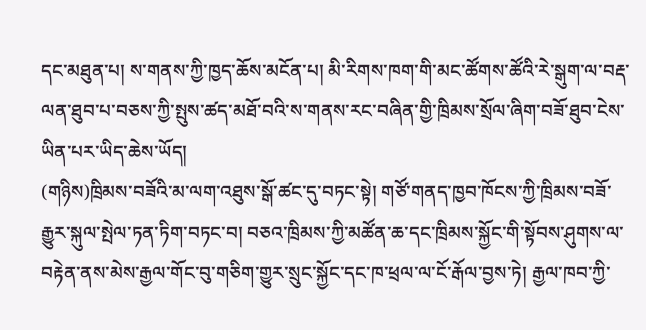དང་མཐུན་པ། ས་གནས་ཀྱི་ཁྱད་ཆོས་མངོན་པ། མི་རིགས་ཁག་གི་མང་ཚོགས་ཚོའི་རེ་སྒུག་ལ་བརྡ་ལན་ཐུབ་པ་བཅས་ཀྱི་སྤུས་ཚད་མཐོ་བའི་ས་གནས་རང་བཞིན་གྱི་ཁྲིམས་སྲོལ་ཞིག་བཟོ་ཐུབ་ངེས་ཡིན་པར་ཡིད་ཆེས་ཡོད།
(གཉིས)ཁྲིམས་བཟོའི་མ་ལག་འཐུས་སྒོ་ཚང་དུ་བཏང་སྟེ། གཙོ་གནད་ཁྱབ་ཁོངས་ཀྱི་ཁྲིམས་བཟོ་རྒྱུར་སྐུལ་སྤེལ་ཏན་ཏིག་བཏང་བ། བཅའ་ཁྲིམས་ཀྱི་མཚོན་ཆ་དང་ཁྲིམས་སྐྱོང་གི་སྟོབས་ཤུགས་ལ་བརྟེན་ནས་མེས་རྒྱལ་གོང་བུ་གཅིག་གྱུར་སྲུང་སྐྱོང་དང་ཁ་ཕྲལ་ལ་ངོ་རྒོལ་བྱས་ཏེ། རྒྱལ་ཁབ་ཀྱི་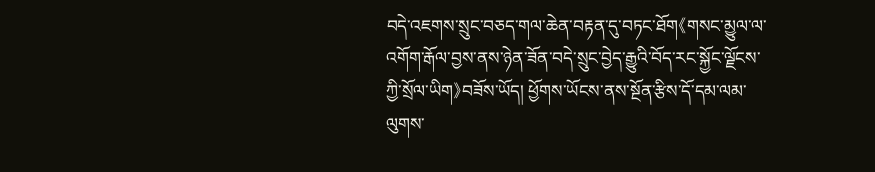བདེ་འཇགས་སྲུང་བཅད་གལ་ཆེན་བརྟན་དུ་བཏང་ཐོག《གསང་མྱུལ་ལ་འགོག་རྒོལ་བྱས་ནས་ཉེན་ཟོན་བདེ་སྲུང་བྱེད་རྒྱུའི་བོད་རང་སྐྱོང་ལྗོངས་ཀྱི་སྲོལ་ཡིག》བཟོས་ཡོད། ཕྱོགས་ཡོངས་ནས་སྔོན་རྩིས་དོ་དམ་ལམ་ལུགས་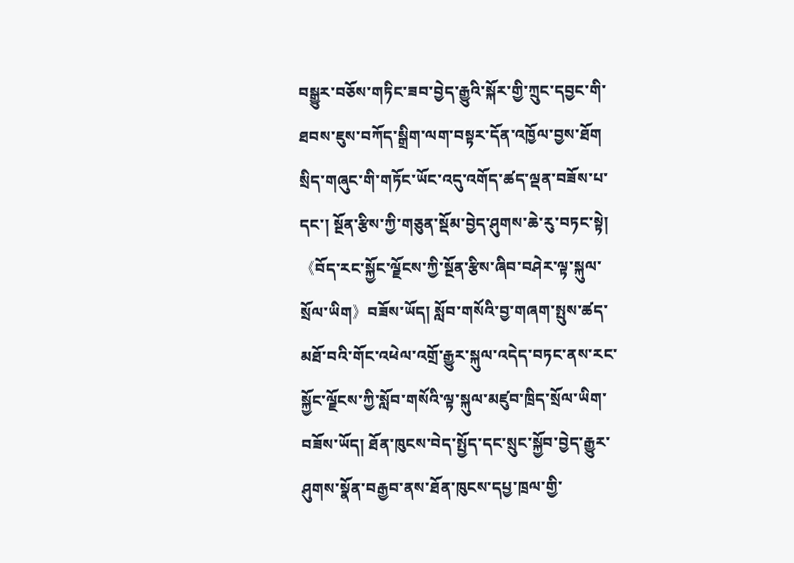བསྒྱུར་བཅོས་གཏིང་ཟབ་བྱེད་རྒྱུའི་སྐོར་གྱི་ཀྲུང་དབྱང་གི་ཐབས་ཇུས་བཀོད་སྒྲིག་ལག་བསྟར་དོན་འཁྱོལ་བྱས་ཐོག སྲིད་གཞུང་གི་གཏོང་ཡོང་འདུ་འགོད་ཚད་ལྡན་བཟོས་པ་དང་། སྔོན་རྩིས་ཀྱི་གཅུན་སྡོམ་བྱེད་ཤུགས་ཆེ་རུ་བཏང་སྟེ།《བོད་རང་སྐྱོང་ལྗོངས་ཀྱི་སྔོན་རྩིས་ཞིབ་བཤེར་ལྟ་སྐུལ་སྲོལ་ཡིག》བཟོས་ཡོད། སློབ་གསོའི་བྱ་གཞག་སྤུས་ཚད་མཐོ་བའི་གོང་འཕེལ་འགྲོ་རྒྱུར་སྐུལ་འདེད་བཏང་ནས་རང་སྐྱོང་ལྗོངས་ཀྱི་སློབ་གསོའི་ལྟ་སྐུལ་མཛུབ་ཁྲིད་སྲོལ་ཡིག་བཟོས་ཡོད། ཐོན་ཁུངས་བེད་སྤྱོད་དང་སྲུང་སྐྱོབ་བྱེད་རྒྱུར་ཤུགས་སྣོན་བརྒྱབ་ནས་ཐོན་ཁུངས་དཔྱ་ཁྲལ་གྱི་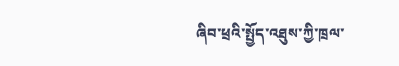ཞིབ་ཕྲའི་སྤྱོད་འཐུས་ཀྱི་ཁྲལ་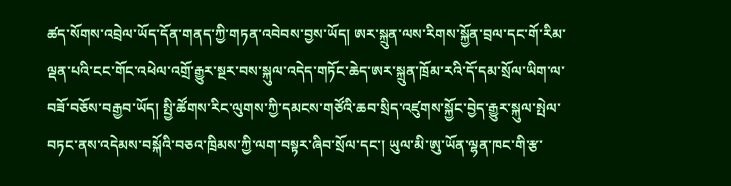ཚད་སོགས་འབྲེལ་ཡོད་དོན་གནད་ཀྱི་གཏན་འབེབས་བྱས་ཡོད། ཨར་སྐྲུན་ལས་རིགས་སྐྱོན་བྲལ་དང་གོ་རིམ་ལྡན་པའི་ངང་གོང་འཕེལ་འགྲོ་རྒྱུར་སྔར་བས་སྐུལ་འདེད་གཏོང་ཆེད་ཨར་སྐྲུན་ཁྲོམ་རའི་དོ་དམ་སྲོལ་ཡིག་ལ་བཟོ་བཅོས་བརྒྱབ་ཡོད། སྤྱི་ཚོགས་རིང་ལུགས་ཀྱི་དམངས་གཙོའི་ཆབ་སྲིད་འཛུགས་སྐྱོང་བྱེད་རྒྱུར་སྐུལ་སྤེལ་བཏང་ནས་འདེམས་བསྐོའི་བཅའ་ཁྲིམས་ཀྱི་ལག་བསྟར་ཞིབ་སྲོལ་དང་། ཡུལ་མི་ཨུ་ཡོན་ལྷན་ཁང་གི་རྩ་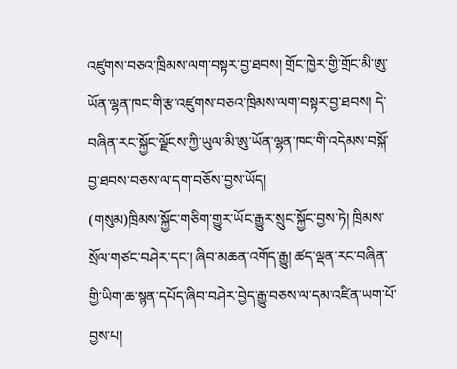འཛུགས་བཅའ་ཁྲིམས་ལག་བསྟར་བྱ་ཐབས། གྲོང་ཁྱེར་གྱི་གྲོང་མི་ཨུ་ཡོན་ལྷན་ཁང་གི་རྩ་འཛུགས་བཅའ་ཁྲིམས་ལག་བསྟར་བྱ་ཐབས། དེ་བཞིན་རང་སྐྱོང་ལྗོངས་ཀྱི་ཡུལ་མི་ཨུ་ཡོན་ལྷན་ཁང་གི་འདེམས་བསྐོ་བྱ་ཐབས་བཅས་ལ་དག་བཅོས་བྱས་ཡོད།
(གསུམ)ཁྲིམས་སྐྱོང་གཅིག་གྱུར་ཡོང་རྒྱུར་སྲུང་སྐྱོང་བྱས་ཏེ། ཁྲིམས་སྲོལ་གཙང་བཤེར་དང་། ཞིབ་མཆན་འགོད་རྒྱུ། ཚད་ལྡན་རང་བཞིན་གྱི་ཡིག་ཆ་སྙན་དཔོད་ཞིབ་བཤེར་བྱེད་རྒྱུ་བཅས་ལ་དམ་འཛིན་ཡག་པོ་བྱས་པ།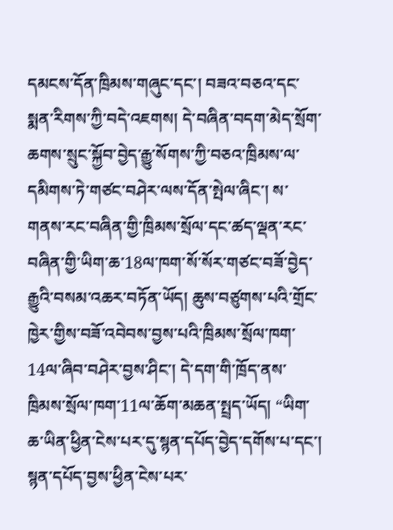དམངས་དོན་ཁྲིམས་གཞུང་དང་། བཟའ་བཅའ་དང་སྨན་རིགས་ཀྱི་བདེ་འཇགས། དེ་བཞིན་བདག་མེད་སྲོག་ཆགས་སྲུང་སྐྱོབ་བྱེད་རྒྱུ་སོགས་ཀྱི་བཅའ་ཁྲིམས་ལ་དམིགས་ཏེ་གཙང་བཤེར་ལས་དོན་སྤེལ་ཞིང་། ས་གནས་རང་བཞིན་གྱི་ཁྲིམས་སྲོལ་དང་ཚད་ལྡན་རང་བཞིན་གྱི་ཡིག་ཆ་18ལ་ཁག་སོ་སོར་གཙང་བཟོ་བྱེད་རྒྱུའི་བསམ་འཆར་བཏོན་ཡོད། ཆུས་བཙུགས་པའི་གྲོང་ཁྱེར་གྱིས་བཟོ་འབེབས་བྱས་པའི་ཁྲིམས་སྲོལ་ཁག་14ལ་ཞིབ་བཤེར་བྱས་ཤིང་། དེ་དག་གི་ཁྲོད་ནས་ཁྲིམས་སྲོལ་ཁག་11ལ་ཆོག་མཆན་སྤྲད་ཡོད། “ཡིག་ཆ་ཡིན་ཕྱིན་ངེས་པར་དུ་སྙན་དཔོད་བྱེད་དགོས་པ་དང་། སྙན་དཔོད་བྱས་ཕྱིན་ངེས་པར་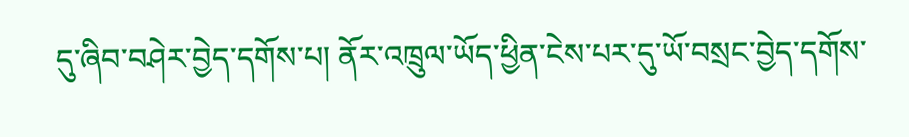དུ་ཞིབ་བཤེར་བྱེད་དགོས་པ། ནོར་འཁྲུལ་ཡོད་ཕྱིན་ངེས་པར་དུ་ཡོ་བསྲང་བྱེད་དགོས་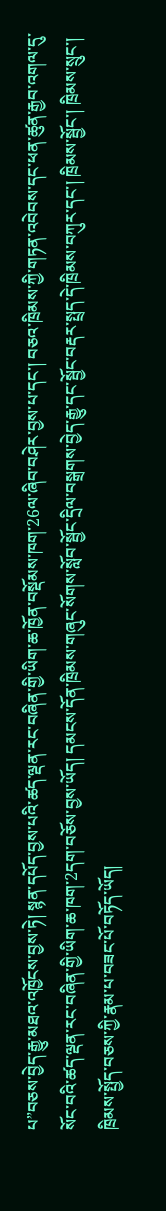པ”བཅས་བྱེད་རྒྱུ་མཐའ་འཁྱོངས་བྱས་ཏེ། སྙན་དཔོད་བྱས་པའི་ཚད་ལྡན་རང་བཞིན་གྱི་ཡིག་ཆ་ཁྱོན་བསྡོམས་ཁག་26ལ་ཞིབ་བཤེར་བྱས་པ་དང་། བཅའ་ཁྲིམས་ཀྱི་གཏན་འབེབས་དང་ཕན་ཚུན་རྒྱབ་འགལ་དུ་སོང་བའི་ཚད་ལྡན་རང་བཞིན་གྱི་ཡིག་ཆ་ཁག་2དག་བཅོས་བྱས་ཡོད། དམངས་དོན་ཁྲིམས་གཞུང་སོགས་སློབ་སྦྱོང་དྲིལ་བསྒྲགས་བྱེད་རྒྱུ་དང་སྦྱོང་བརྡར་སྤྲད་དེ་ཁྲིམས་བཀུར་དང་། ཁྲིམས་སྦྱོང་། ཁྲིམས་སྲུང་། ཁྲིམས་སྤྱོད་བཅས་ཀྱི་རྣམ་པ་བཟང་པོ་བཏོད་ཡོད།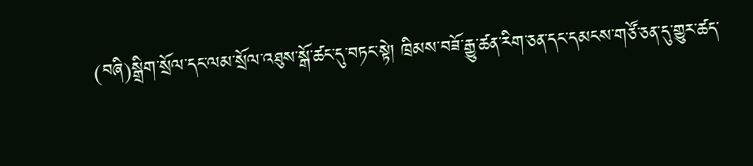(བཞི)སྒྲིག་སྲོལ་དང་ལམ་སྲོལ་འཐུས་སྒོ་ཚང་དུ་བཏང་སྟེ། ཁྲིམས་བཟོ་རྒྱུ་ཚན་རིག་ཅན་དང་དམངས་གཙོ་ཅན་དུ་གྱུར་ཚད་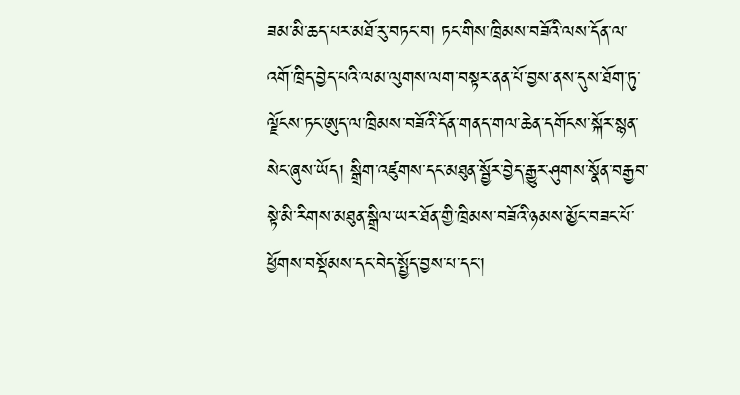ཟམ་མི་ཆད་པར་མཐོ་རུ་བཏང་བ། ཏང་གིས་ཁྲིམས་བཟོའི་ལས་དོན་ལ་འགོ་ཁྲིད་བྱེད་པའི་ལམ་ལུགས་ལག་བསྟར་ནན་པོ་བྱས་ནས་དུས་ཐོག་ཏུ་ལྗོངས་ཏང་ཨུད་ལ་ཁྲིམས་བཟོའི་དོན་གནད་གལ་ཆེན་དགོངས་སྐོར་སྙན་སེང་ཞུས་ཡོད། སྒྲིག་འཛུགས་དང་མཐུན་སྦྱོར་བྱེད་རྒྱུར་ཤུགས་སྣོན་བརྒྱབ་སྟེ་མི་རིགས་མཐུན་སྒྲིལ་ཡར་ཐོན་གྱི་ཁྲིམས་བཟོའི་ཉམས་མྱོང་བཟང་པོ་ཕྱོགས་བསྡོམས་དང་བེད་སྤྱོད་བྱས་པ་དང་།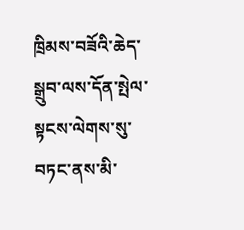ཁྲིམས་བཟོའི་ཆེད་སྒྲུབ་ལས་དོན་སྤེལ་སྟངས་ལེགས་སུ་བཏང་ནས་མི་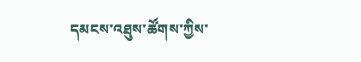དམངས་འཐུས་ཚོགས་ཀྱིས་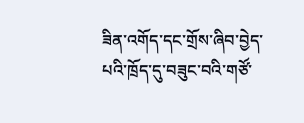ཟིན་འགོད་དང་གྲོས་ཞིབ་བྱེད་པའི་ཁྲོད་དུ་བཟུང་བའི་གཙོ་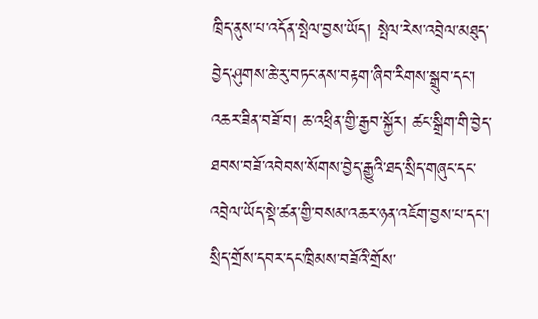ཁྲིད་ནུས་པ་འདོན་སྤེལ་བྱས་ཡོད། སྤེལ་རེས་འབྲེལ་མཐུད་བྱེད་ཤུགས་ཆེ་རུ་བཏང་ནས་བརྟག་ཞིབ་རིགས་སྒྲུབ་དང་། འཆར་ཟིན་བཟོ་བ། ཆ་འཕྲིན་གྱི་རྒྱབ་སྐྱོར། ཚང་སྒྲིག་གི་བྱེད་ཐབས་བཟོ་འབེབས་སོགས་བྱེད་རྒྱུའི་ཐད་སྲིད་གཞུང་དང་འབྲེལ་ཡོད་སྡེ་ཚན་གྱི་བསམ་འཆར་ཉན་འཇོག་བྱས་པ་དང་། སྲིད་གྲོས་དབར་དང་ཁྲིམས་བཟོའི་གྲོས་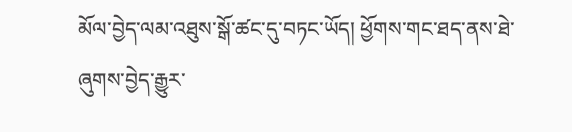མོལ་བྱེད་ལམ་འཐུས་སྒོ་ཚང་དུ་བཏང་ཡོད། ཕྱོགས་གང་ཐད་ནས་ཐེ་ཞུགས་བྱེད་རྒྱུར་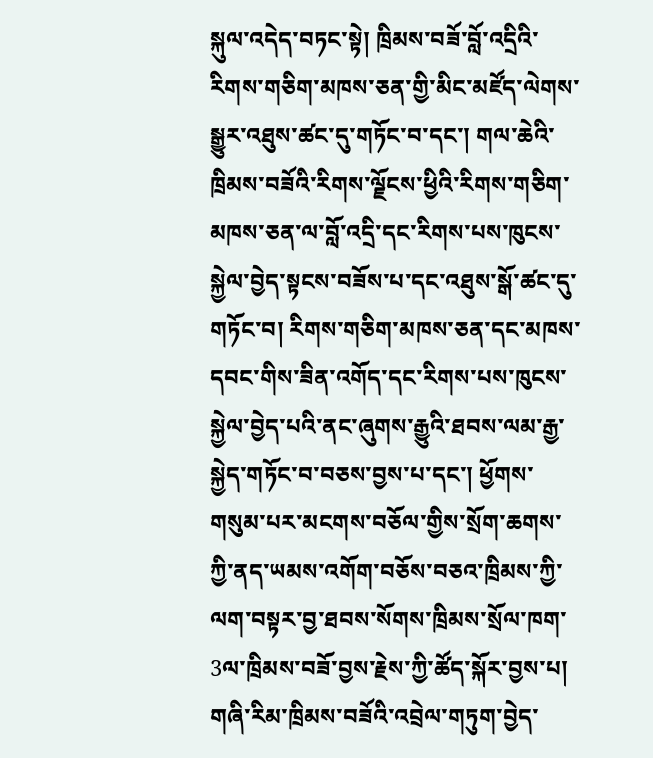སྐུལ་འདེད་བཏང་སྟེ། ཁྲིམས་བཟོ་བློ་འདྲིའི་རིགས་གཅིག་མཁས་ཅན་གྱི་མིང་མཛོད་ལེགས་སྒྱུར་འཐུས་ཚང་དུ་གཏོང་བ་དང་། གལ་ཆེའི་ཁྲིམས་བཟོའི་རིགས་ལྗོངས་ཕྱིའི་རིགས་གཅིག་མཁས་ཅན་ལ་བློ་འདྲི་དང་རིགས་པས་ཁུངས་སྐྱེལ་བྱེད་སྟངས་བཟོས་པ་དང་འཐུས་སྒོ་ཚང་དུ་གཏོང་བ། རིགས་གཅིག་མཁས་ཅན་དང་མཁས་དབང་གིས་ཟིན་འགོད་དང་རིགས་པས་ཁུངས་སྐྱེལ་བྱེད་པའི་ནང་ཞུགས་རྒྱུའི་ཐབས་ལམ་རྒྱ་སྐྱེད་གཏོང་བ་བཅས་བྱས་པ་དང་། ཕྱོགས་གསུམ་པར་མངགས་བཅོལ་གྱིས་སྲོག་ཆགས་ཀྱི་ནད་ཡམས་འགོག་བཅོས་བཅའ་ཁྲིམས་ཀྱི་ལག་བསྟར་བྱ་ཐབས་སོགས་ཁྲིམས་སྲོལ་ཁག་3ལ་ཁྲིམས་བཟོ་བྱས་རྗེས་ཀྱི་ཚོད་སྐོར་བྱས་པ། གཞི་རིམ་ཁྲིམས་བཟོའི་འབྲེལ་གཏུག་བྱེད་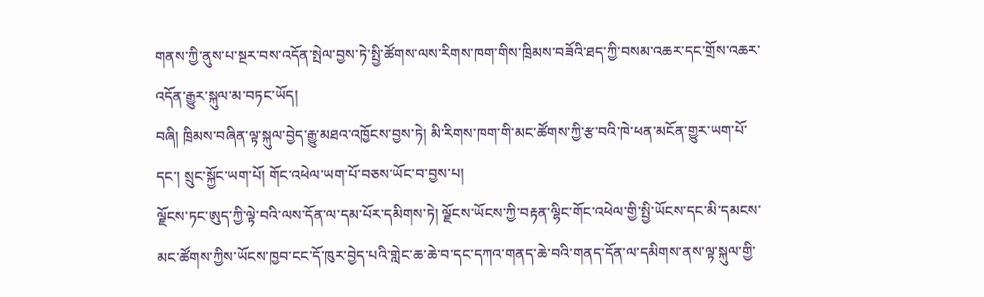གནས་ཀྱི་ནུས་པ་སྔར་བས་འདོན་སྤེལ་བྱས་ཏེ་སྤྱི་ཚོགས་ལས་རིགས་ཁག་གིས་ཁྲིམས་བཟོའི་ཐད་ཀྱི་བསམ་འཆར་དང་གྲོས་འཆར་འདོན་རྒྱུར་སྐུལ་མ་བཏང་ཡོད།
བཞི། ཁྲིམས་བཞིན་ལྟ་སྐུལ་བྱེད་རྒྱུ་མཐའ་འཁྱོངས་བྱས་ཏེ། མི་རིགས་ཁག་གི་མང་ཚོགས་ཀྱི་རྩ་བའི་ཁེ་ཕན་མངོན་གྱུར་ཡག་པོ་དང་། སྲུང་སྐྱོང་ཡག་པོ། གོང་འཕེལ་ཡག་པོ་བཅས་ཡོང་བ་བྱས་པ།
ལྗོངས་ཏང་ཨུད་ཀྱི་ལྟེ་བའི་ལས་དོན་ལ་དམ་པོར་དམིགས་ཏེ། ལྗོངས་ཡོངས་ཀྱི་བརྟན་ལྷིང་གོང་འཕེལ་གྱི་སྤྱི་ཡོངས་དང་མི་དམངས་མང་ཚོགས་ཀྱིས་ཡོངས་ཁྱབ་ངང་དོ་ཁུར་བྱེད་པའི་གླེང་ཆ་ཆེ་བ་དང་དཀའ་གནད་ཆེ་བའི་གནད་དོན་ལ་དམིགས་ནས་ལྟ་སྐུལ་གྱི་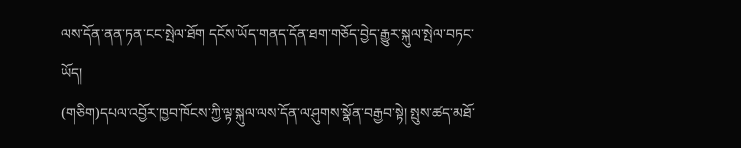ལས་དོན་ནན་ཏན་ངང་སྤེལ་ཐོག དངོས་ཡོད་གནད་དོན་ཐག་གཅོད་བྱེད་རྒྱུར་སྐུལ་སྤེལ་བཏང་ཡོད།
(གཅིག)དཔལ་འབྱོར་ཁྱབ་ཁོངས་ཀྱི་ལྟ་སྐུལ་ལས་དོན་ལ་ཤུགས་སྣོན་བརྒྱབ་སྟེ། སྤུས་ཚད་མཐོ་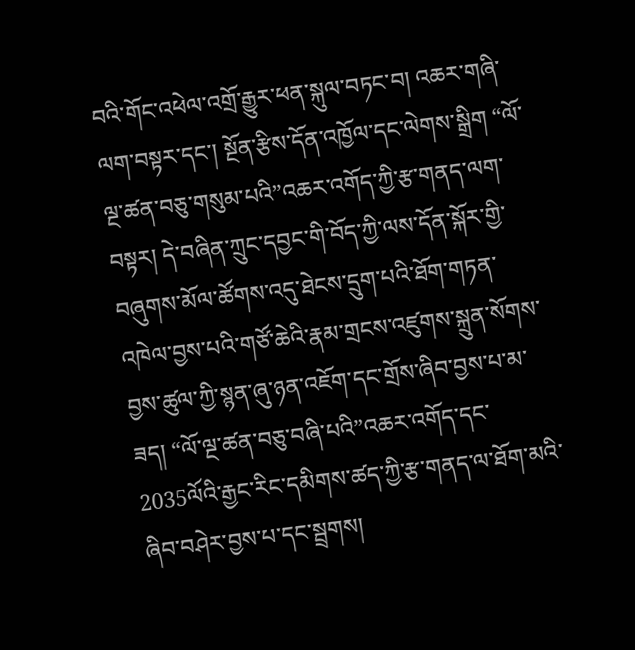བའི་གོང་འཕེལ་འགྲོ་རྒྱུར་ཕན་སྐུལ་བཏང་བ། འཆར་གཞི་ལག་བསྟར་དང་། སྔོན་རྩིས་དོན་འཁྱོལ་དང་ལེགས་སྒྲིག “ལོ་ལྔ་ཚན་བཅུ་གསུམ་པའི”འཆར་འགོད་ཀྱི་རྩ་གནད་ལག་བསྟར། དེ་བཞིན་ཀྲུང་དབྱང་གི་བོད་ཀྱི་ལས་དོན་སྐོར་གྱི་བཞུགས་མོལ་ཚོགས་འདུ་ཐེངས་དྲུག་པའི་ཐོག་གཏན་འཁེལ་བྱས་པའི་གཙོ་ཆེའི་རྣམ་གྲངས་འཛུགས་སྐྲུན་སོགས་བྱས་ཚུལ་ཀྱི་སྙན་ཞུ་ཉན་འཇོག་དང་གྲོས་ཞིབ་བྱས་པ་མ་ཟད། “ལོ་ལྔ་ཚན་བཅུ་བཞི་པའི”འཆར་འགོད་དང་2035ལོའི་རྒྱང་རིང་དམིགས་ཚད་ཀྱི་རྩ་གནད་ལ་ཐོག་མའི་ཞིབ་བཤེར་བྱས་པ་དང་སྦྲགས།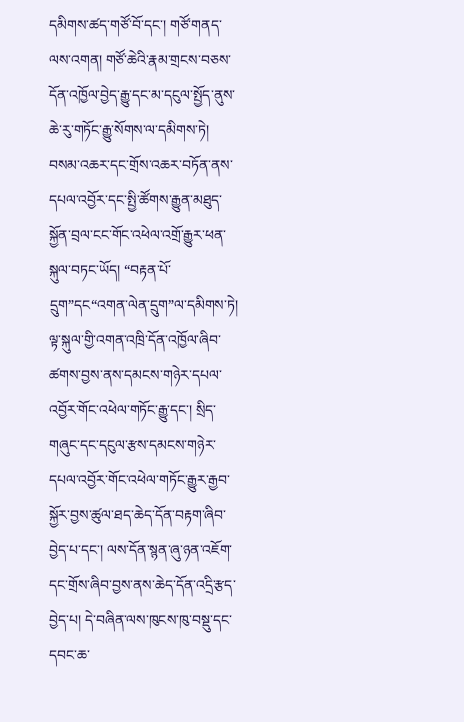དམིགས་ཚད་གཙོ་བོ་དང་། གཙོ་གནད་ལས་འགན། གཙོ་ཆེའི་རྣམ་གྲངས་བཅས་དོན་འཁྱོལ་བྱེད་རྒྱུ་དང་མ་དངུལ་སྤྱོད་ནུས་ཆེ་རུ་གཏོང་རྒྱུ་སོགས་ལ་དམིགས་ཏེ། བསམ་འཆར་དང་གྲོས་འཆར་བཏོན་ནས་དཔལ་འབྱོར་དང་སྤྱི་ཚོགས་རྒྱུན་མཐུད་སྐྱོན་བྲལ་ངང་གོང་འཕེལ་འགྲོ་རྒྱུར་ཕན་སྐུལ་བཏང་ཡོད། “བརྟན་པོ་དྲུག”དང“འགན་ལེན་དྲུག”ལ་དམིགས་ཏེ། ལྟ་སྐུལ་གྱི་འགན་འཁྲི་དོན་འཁྱོལ་ཞིབ་ཚགས་བྱས་ནས་དམངས་གཉེར་དཔལ་འབྱོར་གོང་འཕེལ་གཏོང་རྒྱུ་དང་། སྲིད་གཞུང་དང་དངུལ་རྩས་དམངས་གཉེར་དཔལ་འབྱོར་གོང་འཕེལ་གཏོང་རྒྱུར་རྒྱབ་སྐྱོར་བྱས་ཚུལ་ཐད་ཆེད་དོན་བརྟག་ཞིབ་བྱེད་པ་དང་། ལས་དོན་སྙན་ཞུ་ཉན་འཇོག་དང་གྲོས་ཞིབ་བྱས་ནས་ཆེད་དོན་འདྲི་རྩད་བྱེད་པ། དེ་བཞིན་ལས་ཁུངས་ཁུ་བསྡུ་དང་དབང་ཆ་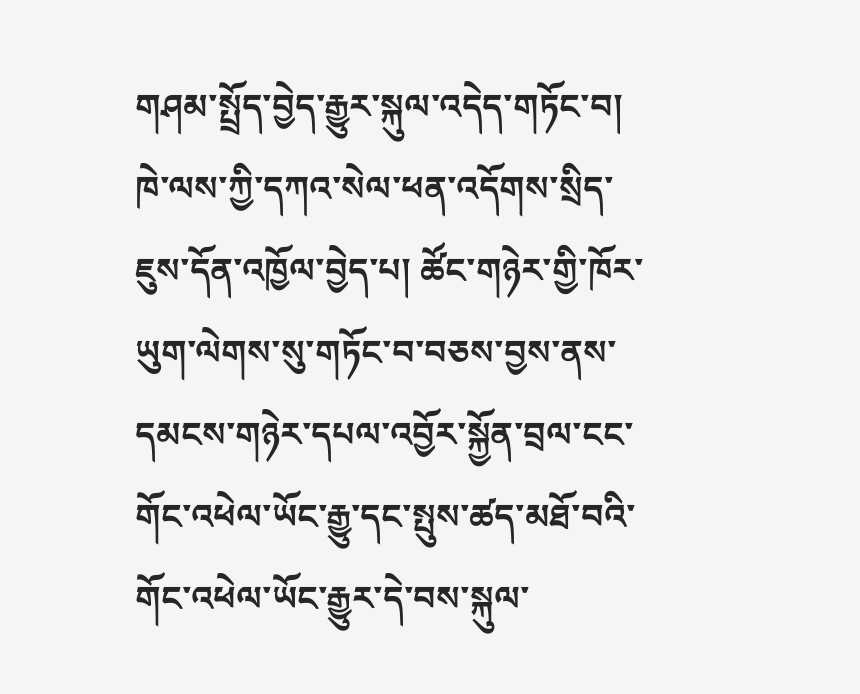གཤམ་སྤྲོད་བྱེད་རྒྱུར་སྐུལ་འདེད་གཏོང་བ། ཁེ་ལས་ཀྱི་དཀའ་སེལ་ཕན་འདོགས་སྲིད་ཇུས་དོན་འཁྱོལ་བྱེད་པ། ཚོང་གཉེར་གྱི་ཁོར་ཡུག་ལེགས་སུ་གཏོང་བ་བཅས་བྱས་ནས་དམངས་གཉེར་དཔལ་འབྱོར་སྐྱོན་བྲལ་ངང་གོང་འཕེལ་ཡོང་རྒྱུ་དང་སྤུས་ཚད་མཐོ་བའི་གོང་འཕེལ་ཡོང་རྒྱུར་དེ་བས་སྐུལ་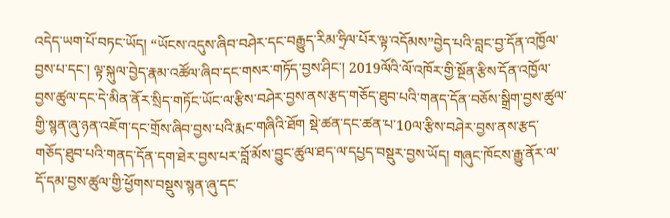འདེད་ཡག་པོ་བཏང་ཡོད། “ཡོངས་འདུས་ཞིབ་བཤེར་དང་བརྒྱུད་རིམ་ཧྲིལ་པོར་ལྟ་འདོམས”བྱེད་པའི་བླང་བྱ་དོན་འཁྱོལ་བྱས་པ་དང་། ལྟ་སྐུལ་བྱེད་རྣམ་འཚོལ་ཞིབ་དང་གསར་གཏོད་བྱས་ཤིང་། 2019ལོའི་ལོ་འཁོར་གྱི་སྔོན་རྩིས་དོན་འཁྱོལ་བྱས་ཚུལ་དང་དེ་མིན་ནོར་སྲིད་གཏོང་ཡོང་ལ་རྩིས་བཤེར་བྱས་ནས་རྩད་གཅོད་ཐུབ་པའི་གནད་དོན་བཅོས་སྒྲིག་བྱས་ཚུལ་གྱི་སྙན་ཞུ་ཉན་འཇོག་དང་གྲོས་ཞིབ་བྱས་པའི་རྨང་གཞིའི་ཐོག སྡེ་ཚན་དང་ཚན་པ་10ལ་རྩིས་བཤེར་བྱས་ནས་རྩད་གཅོད་ཐུབ་པའི་གནད་དོན་དག་ཐེར་བྱས་པར་བློ་མོས་བྱུང་ཚུལ་ཐད་ལ་དཔྱད་བསྡུར་བྱས་ཡོད། གཞུང་ཁོངས་རྒྱུ་ནོར་ལ་དོ་དམ་བྱས་ཚུལ་གྱི་ཕྱོགས་བསྡུས་སྙན་ཞུ་དང་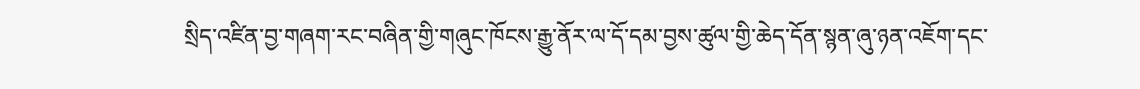སྲིད་འཛིན་བྱ་གཞག་རང་བཞིན་གྱི་གཞུང་ཁོངས་རྒྱུ་ནོར་ལ་དོ་དམ་བྱས་ཚུལ་གྱི་ཆེད་དོན་སྙན་ཞུ་ཉན་འཇོག་དང་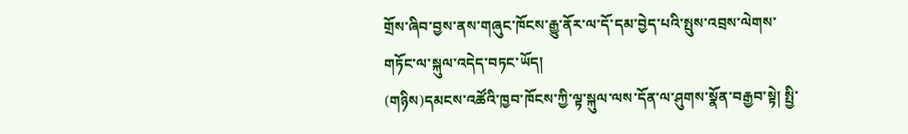གྲོས་ཞིབ་བྱས་ནས་གཞུང་ཁོངས་རྒྱུ་ནོར་ལ་དོ་དམ་བྱེད་པའི་སྤུས་འབྲས་ལེགས་གཏོང་ལ་སྐུལ་འདེད་བཏང་ཡོད།
(གཉིས)དམངས་འཚོའི་ཁྱབ་ཁོངས་ཀྱི་ལྟ་སྐུལ་ལས་དོན་ལ་ཤུགས་སྣོན་བརྒྱབ་སྟེ། སྤྱི་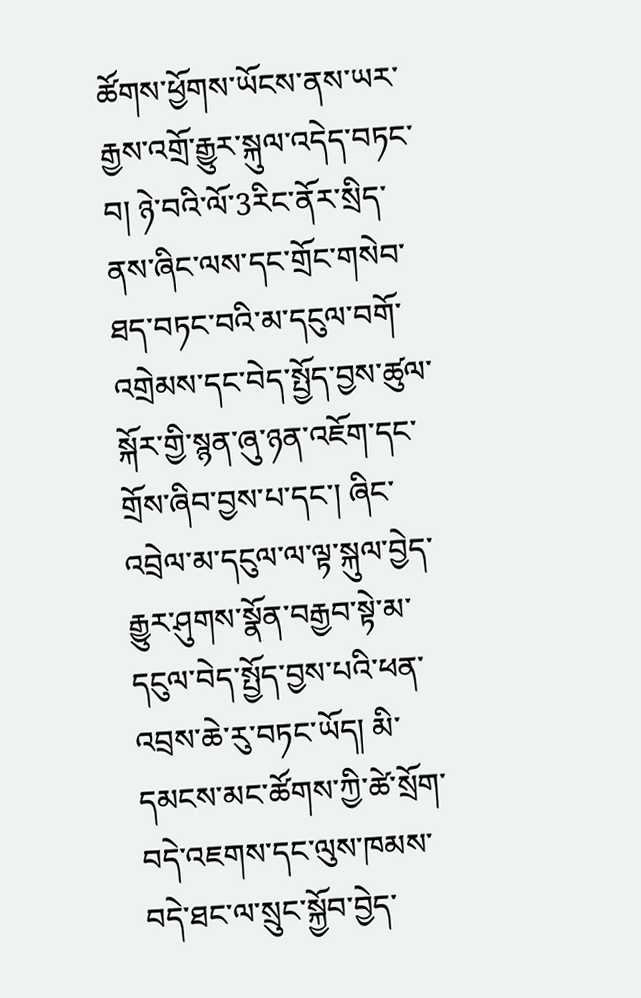ཚོགས་ཕྱོགས་ཡོངས་ནས་ཡར་རྒྱས་འགྲོ་རྒྱུར་སྐུལ་འདེད་བཏང་བ། ཉེ་བའི་ལོ་3རིང་ནོར་སྲིད་ནས་ཞིང་ལས་དང་གྲོང་གསེབ་ཐད་བཏང་བའི་མ་དངུལ་བགོ་འགྲེམས་དང་བེད་སྤྱོད་བྱས་ཚུལ་སྐོར་གྱི་སྙན་ཞུ་ཉན་འཇོག་དང་གྲོས་ཞིབ་བྱས་པ་དང་། ཞིང་འབྲེལ་མ་དངུལ་ལ་ལྟ་སྐུལ་བྱེད་རྒྱུར་ཤུགས་སྣོན་བརྒྱབ་སྟེ་མ་དངུལ་བེད་སྤྱོད་བྱས་པའི་ཕན་འབྲས་ཆེ་རུ་བཏང་ཡོད། མི་དམངས་མང་ཚོགས་ཀྱི་ཚེ་སྲོག་བདེ་འཇགས་དང་ལུས་ཁམས་བདེ་ཐང་ལ་སྲུང་སྐྱོབ་བྱེད་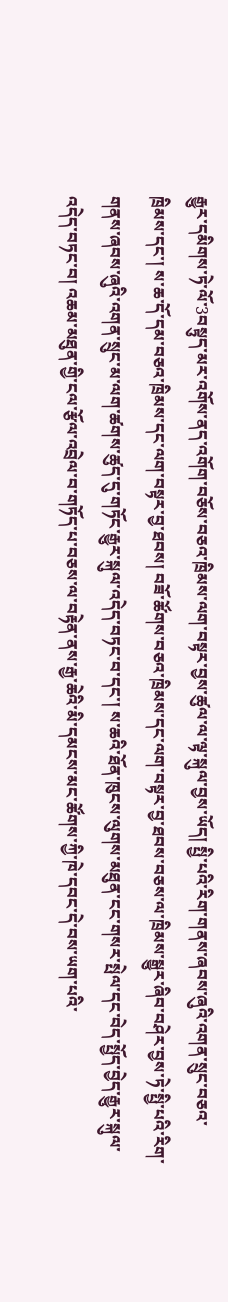རྒྱུར་དམིགས་ཏེ་ལོ་3བསྟུད་མར་འགོས་ནད་འགོག་བཅོས་བཅའ་ཁྲིམས་ལག་བསྟར་བྱས་ཚུལ་ལ་ལྟ་སྐུལ་བྱས་ཡོད། སྤྱི་པའི་རིག་གནས་ཞབས་ཞུའི་འགན་སྲུང་བཅའ་ཁྲིམས་དང་། ས་ཆ་དོ་དམ་བཅའ་ཁྲིམས་དང་ལག་བསྟར་བྱ་ཐབས། བཟོ་ཚོགས་བཅའ་ཁྲིམས་དང་ལག་བསྟར་བྱ་ཐབས་བཅས་ལ་ཁྲིམས་སྒྱུར་ཞིབ་བཤེར་བྱས་ཏེ་སྤྱི་པའི་རིག་གནས་ཞབས་ཞུའི་འགན་སྲུང་མ་ལག་ཚགས་ཚུད་དུ་གཏོང་རྒྱུར་སྐུལ་འདེད་བཏང་བ་དང་། ས་ཆའི་ཐོན་ཁུངས་ལུགས་མཐུན་ངང་གསར་སྤེལ་དང་བེད་སྤྱོད་བྱེད་རྒྱུར་སྐུལ་འདེད་བཏང་བ། འཆམ་མཐུན་གྱི་ངལ་རྩོལ་འབྲེལ་བ་གཏོད་པ་བཅས་ལ་བརྟེན་ནས་རྒྱ་ཆེའི་མི་དམངས་མང་ཚོགས་ཀྱི་ཁེ་དབང་དེ་བས་ཡག་པའི་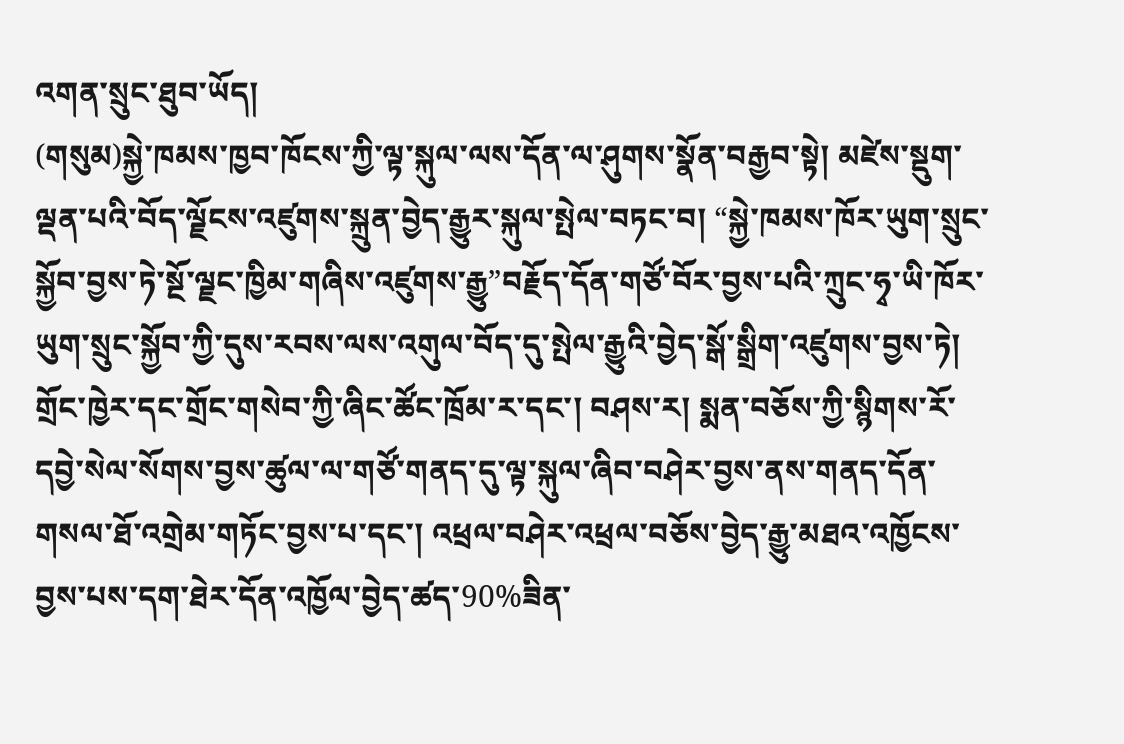འགན་སྲུང་ཐུབ་ཡོད།
(གསུམ)སྐྱེ་ཁམས་ཁྱབ་ཁོངས་ཀྱི་ལྟ་སྐུལ་ལས་དོན་ལ་ཤུགས་སྣོན་བརྒྱབ་སྟེ། མཛེས་སྡུག་ལྡན་པའི་བོད་ལྗོངས་འཛུགས་སྐྲུན་བྱེད་རྒྱུར་སྐུལ་སྤེལ་བཏང་བ། “སྐྱེ་ཁམས་ཁོར་ཡུག་སྲུང་སྐྱོབ་བྱས་ཏེ་སྔོ་ལྗང་ཁྱིམ་གཞིས་འཛུགས་རྒྱུ”བརྗོད་དོན་གཙོ་བོར་བྱས་པའི་ཀྲུང་ཧྭ་ཡི་ཁོར་ཡུག་སྲུང་སྐྱོབ་ཀྱི་དུས་རབས་ལས་འགུལ་བོད་དུ་སྤེལ་རྒྱུའི་བྱེད་སྒོ་སྒྲིག་འཛུགས་བྱས་ཏེ། གྲོང་ཁྱེར་དང་གྲོང་གསེབ་ཀྱི་ཞིང་ཚོང་ཁྲོམ་ར་དང་། བཤས་ར། སྨན་བཅོས་ཀྱི་སྙིགས་རོ་དབྱེ་སེལ་སོགས་བྱས་ཚུལ་ལ་གཙོ་གནད་དུ་ལྟ་སྐུལ་ཞིབ་བཤེར་བྱས་ནས་གནད་དོན་གསལ་ཐོ་འགྲེམ་གཏོང་བྱས་པ་དང་། འཕྲལ་བཤེར་འཕྲལ་བཅོས་བྱེད་རྒྱུ་མཐའ་འཁྱོངས་བྱས་པས་དག་ཐེར་དོན་འཁྱོལ་བྱེད་ཚད་90%ཟིན་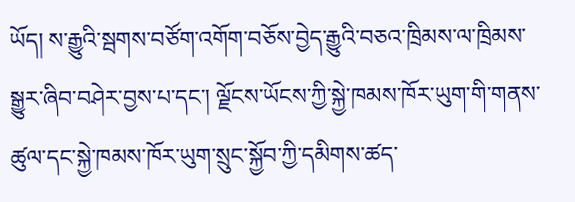ཡོད། ས་རྒྱུའི་སྦགས་བཙོག་འགོག་བཅོས་བྱེད་རྒྱུའི་བཅའ་ཁྲིམས་ལ་ཁྲིམས་སྒྱུར་ཞིབ་བཤེར་བྱས་པ་དང་། ལྗོངས་ཡོངས་ཀྱི་སྐྱེ་ཁམས་ཁོར་ཡུག་གི་གནས་ཚུལ་དང་སྐྱེ་ཁམས་ཁོར་ཡུག་སྲུང་སྐྱོབ་ཀྱི་དམིགས་ཚད་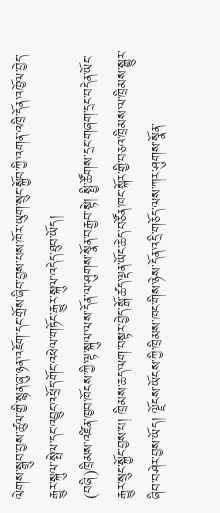ལེགས་སྒྲུབ་བྱས་ཚུལ་གྱི་སྙན་ཞུ་ཉན་འཇོག་དང་གྲོས་ཞིབ་བྱས་པས་ཁོར་ཡུག་སྲུང་སྐྱོབ་ཀྱི་འགན་འཁྲི་དོན་འཁྱོལ་བྱེད་རྒྱུར་སྐུལ་སྤེལ་དང་འབྱུང་འཕྲོད་གོང་འཕེལ་གཏོང་རྒྱུར་སྐུལ་འདེད་ཐུབ་ཡོད།
(བཞི)ཁྲིམས་འཛིན་ཁྱབ་ཁོངས་ཀྱི་ལྟ་སྐུལ་ལས་དོན་ལ་ཤུགས་སྣོན་བརྒྱབ་སྟེ། སྤྱི་ཚོགས་དྲང་གཞག་དྲང་བདེན་ཡོང་རྒྱུར་སྲུང་སྐྱོང་བྱས་པ། ཁྲིམས་ཆད་ལག་བསྟར་བྱེད་སྒོ་ཚད་ལྡན་ཡོང་ཆེད་བཙོན་ཁང་སྐོར་གྱི་བཅའ་ཁྲིམས་ལ་ཁྲིམས་སྒྱུར་ཞིབ་བཤེར་བྱས་ཡོད། ལྗོངས་ཡོངས་ཀྱི་ཁྲིམས་ཁང་གིས་ཉེས་དོན་འདྲི་གཅོད་ལས་ཀར་ཤུགས་སྣོན་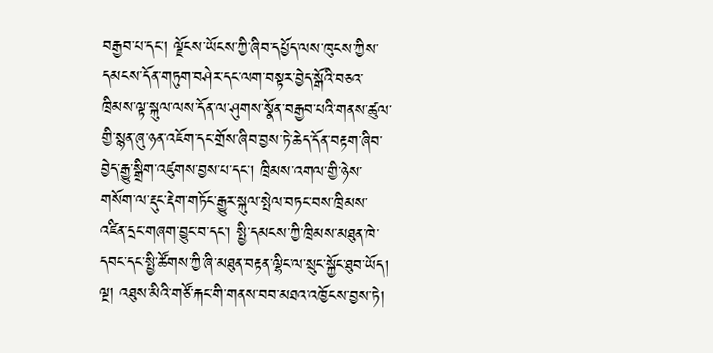བརྒྱབ་པ་དང་། ལྗོངས་ཡོངས་ཀྱི་ཞིབ་དཔྱོད་ལས་ཁུངས་ཀྱིས་དམངས་དོན་གཏུག་བཤེར་དང་ལག་བསྟར་བྱེད་སྒོའི་བཅའ་ཁྲིམས་ལྟ་སྐུལ་ལས་དོན་ལ་ཤུགས་སྣོན་བརྒྱབ་པའི་གནས་ཚུལ་གྱི་སྙན་ཞུ་ཉན་འཇོག་དང་གྲོས་ཞིབ་བྱས་ཏེ་ཆེད་དོན་བརྟག་ཞིབ་བྱེད་རྒྱུ་སྒྲིག་འཛུགས་བྱས་པ་དང་། ཁྲིམས་འགལ་གྱི་ཉེས་གསོག་ལ་རྡུང་རྡེག་གཏོང་རྒྱུར་སྐུལ་སྤེལ་བཏང་བས་ཁྲིམས་འཛིན་དྲང་གཞག་བྱུང་བ་དང་། སྤྱི་དམངས་ཀྱི་ཁྲིམས་མཐུན་ཁེ་དབང་དང་སྤྱི་ཚོགས་ཀྱི་ཞི་མཐུན་བརྟན་ལྷིང་ལ་སྲུང་སྐྱོང་ཐུབ་ཡོད།
ལྔ། འཐུས་མིའི་གཙོ་རྐང་གི་གནས་བབ་མཐའ་འཁྱོངས་བྱས་ཏེ།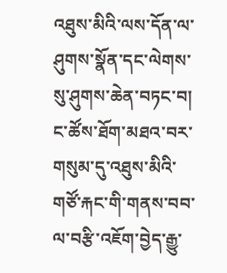འཐུས་མིའི་ལས་དོན་ལ་ཤུགས་སྣོན་དང་ལེགས་སུ་ཤུགས་ཆེན་བཏང་བ།
ང་ཚོས་ཐོག་མཐའ་བར་གསུམ་དུ་འཐུས་མིའི་གཙོ་རྐང་གི་གནས་བབ་ལ་བརྩི་འཇོག་བྱེད་རྒྱུ་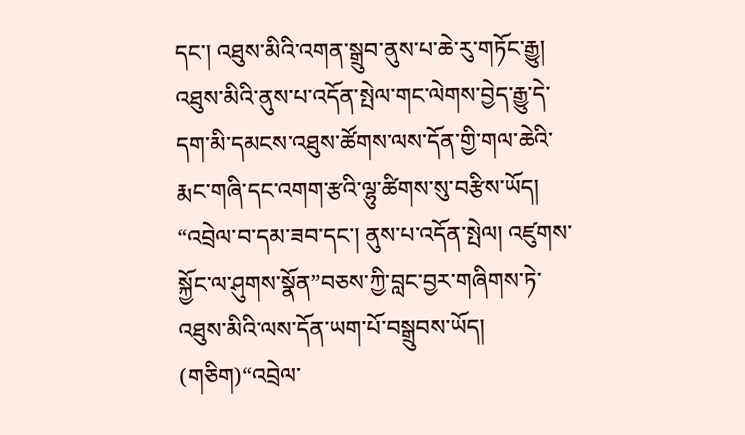དང་། འཐུས་མིའི་འགན་སྒྲུབ་ནུས་པ་ཆེ་རུ་གཏོང་རྒྱུ། འཐུས་མིའི་ནུས་པ་འདོན་སྤེལ་གང་ལེགས་བྱེད་རྒྱུ་དེ་དག་མི་དམངས་འཐུས་ཚོགས་ལས་དོན་གྱི་གལ་ཆེའི་རྨང་གཞི་དང་འགག་རྩའི་ལྷུ་ཚིགས་སུ་བརྩིས་ཡོད། “འབྲེལ་བ་དམ་ཟབ་དང་། ནུས་པ་འདོན་སྤེལ། འཛུགས་སྐྱོང་ལ་ཤུགས་སྣོན”བཅས་ཀྱི་བླང་བྱར་གཞིགས་ཏེ་འཐུས་མིའི་ལས་དོན་ཡག་པོ་བསྒྲུབས་ཡོད།
(གཅིག)“འབྲེལ་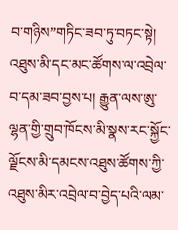བ་གཉིས”གཏིང་ཟབ་ཏུ་བཏང་སྟེ། འཐུས་མི་དང་མང་ཚོགས་ལ་འབྲེལ་བ་དམ་ཟབ་བྱས་པ། རྒྱུན་ལས་ཨུ་ལྷན་གྱི་གྲུབ་ཁོངས་མི་སྣས་རང་སྐྱོང་ལྗོངས་མི་དམངས་འཐུས་ཚོགས་ཀྱི་འཐུས་མིར་འབྲེལ་བ་བྱེད་པའི་ལམ་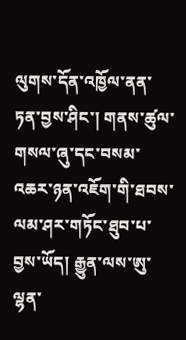ལུགས་དོན་འཁྱོལ་ནན་ཏན་བྱས་ཤིང་། གནས་ཚུལ་གསལ་ཞུ་དང་བསམ་འཆར་ཉན་འཇོག་གི་ཐབས་ལམ་ཤར་གཏོང་ཐུབ་པ་བྱས་ཡོད། རྒྱུན་ལས་ཨུ་ལྷན་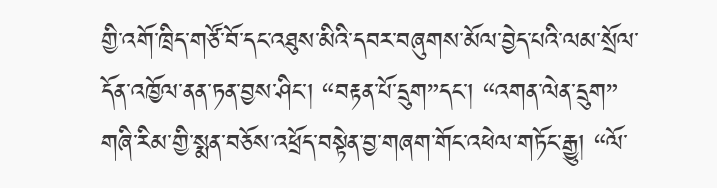གྱི་འགོ་ཁྲིད་གཙོ་བོ་དང་འཐུས་མིའི་དབར་བཞུགས་མོལ་བྱེད་པའི་ལམ་སྲོལ་དོན་འཁྱོལ་ནན་ཏན་བྱས་ཤིང་། “བརྟན་པོ་དྲུག”དང་། “འགན་ལེན་དྲུག” གཞི་རིམ་གྱི་སྨན་བཅོས་འཕྲོད་བསྟེན་བྱ་གཞག་གོང་འཕེལ་གཏོང་རྒྱུ། “ལོ་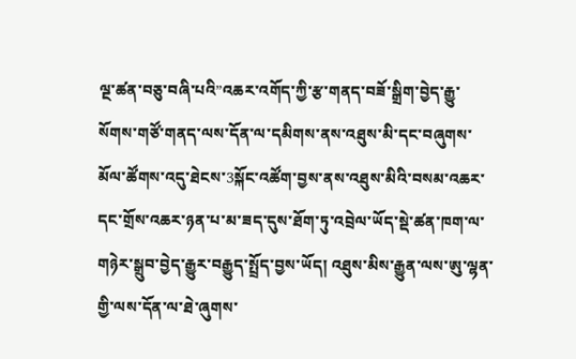ལྔ་ཚན་བཅུ་བཞི་པའི”འཆར་འགོད་ཀྱི་རྩ་གནད་བཟོ་སྒྲིག་བྱེད་རྒྱུ་སོགས་གཙོ་གནད་ལས་དོན་ལ་དམིགས་ནས་འཐུས་མི་དང་བཞུགས་མོལ་ཚོགས་འདུ་ཐེངས་3སྐོང་འཚོག་བྱས་ནས་འཐུས་མིའི་བསམ་འཆར་དང་གྲོས་འཆར་ཉན་པ་མ་ཟད་དུས་ཐོག་ཏུ་འབྲེལ་ཡོད་སྡེ་ཚན་ཁག་ལ་གཉེར་སྒྲུབ་བྱེད་རྒྱུར་བརྒྱུད་སྤྲོད་བྱས་ཡོད། འཐུས་མིས་རྒྱུན་ལས་ཨུ་ལྷན་གྱི་ལས་དོན་ལ་ཐེ་ཞུགས་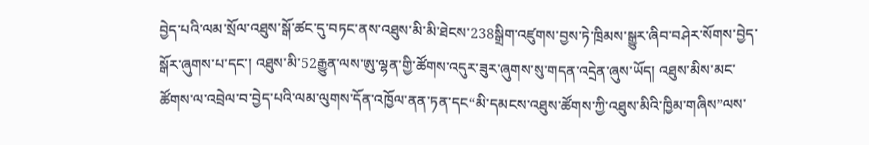བྱེད་པའི་ལམ་སྲོལ་འཐུས་སྒོ་ཚང་དུ་བཏང་ནས་འཐུས་མི་མི་ཐེངས་238སྒྲིག་འཛུགས་བྱས་ཏེ་ཁྲིམས་སྒྱུར་ཞིབ་བཤེར་སོགས་བྱེད་སྒོར་ཞུགས་པ་དང་། འཐུས་མི་52རྒྱུན་ལས་ཨུ་ལྷན་གྱི་ཚོགས་འདུར་ཟུར་ཞུགས་སུ་གདན་འདྲེན་ཞུས་ཡོད། འཐུས་མིས་མང་ཚོགས་ལ་འབྲེལ་བ་བྱེད་པའི་ལམ་ལུགས་དོན་འཁྱོལ་ནན་ཏན་དང“མི་དམངས་འཐུས་ཚོགས་ཀྱི་འཐུས་མིའི་ཁྱིམ་གཞིས”ལས་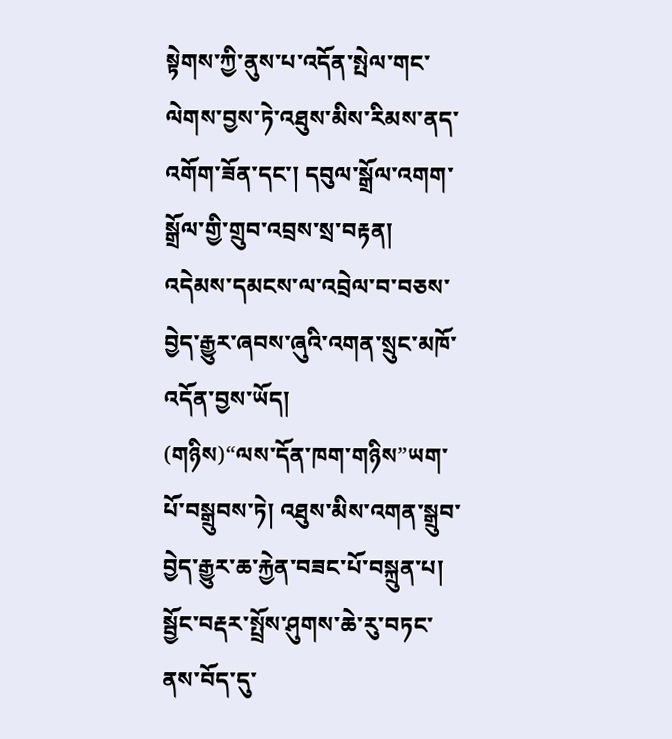སྟེགས་ཀྱི་ནུས་པ་འདོན་སྤེལ་གང་ལེགས་བྱས་ཏེ་འཐུས་མིས་རིམས་ནད་འགོག་ཟོན་དང་། དབུལ་སྒྲོལ་འགག་སྒྲོལ་གྱི་གྲུབ་འབྲས་སྲ་བརྟན། འདེམས་དམངས་ལ་འབྲེལ་བ་བཅས་བྱེད་རྒྱུར་ཞབས་ཞུའི་འགན་སྲུང་མཁོ་འདོན་བྱས་ཡོད།
(གཉིས)“ལས་དོན་ཁག་གཉིས”ཡག་པོ་བསྒྲུབས་ཏེ། འཐུས་མིས་འགན་སྒྲུབ་བྱེད་རྒྱུར་ཆ་རྐྱེན་བཟང་པོ་བསྐྲུན་པ། སྦྱོང་བརྡར་སྤྲོས་ཤུགས་ཆེ་རུ་བཏང་ནས་བོད་དུ་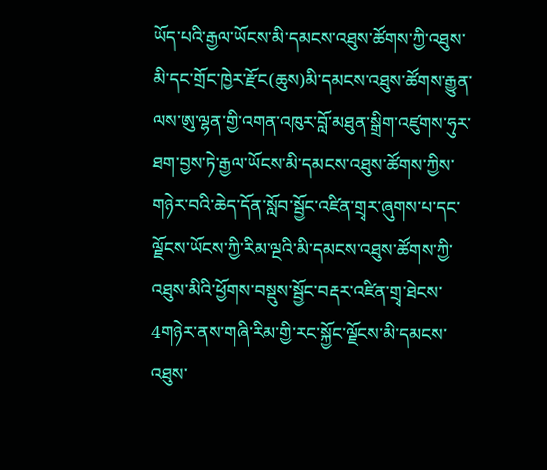ཡོད་པའི་རྒྱལ་ཡོངས་མི་དམངས་འཐུས་ཚོགས་ཀྱི་འཐུས་མི་དང་གྲོང་ཁྱེར་རྫོང(ཆུས)མི་དམངས་འཐུས་ཚོགས་རྒྱུན་ལས་ཨུ་ལྷན་གྱི་འགན་འཁུར་བློ་མཐུན་སྒྲིག་འཛུགས་ཧུར་ཐག་བྱས་ཏེ་རྒྱལ་ཡོངས་མི་དམངས་འཐུས་ཚོགས་ཀྱིས་གཉེར་བའི་ཆེད་དོན་སློབ་སྦྱོང་འཛིན་གྲྭར་ཞུགས་པ་དང་ལྗོངས་ཡོངས་ཀྱི་རིམ་ལྔའི་མི་དམངས་འཐུས་ཚོགས་ཀྱི་འཐུས་མིའི་ཕྱོགས་བསྡུས་སྦྱོང་བརྡར་འཛིན་གྲྭ་ཐེངས་4གཉེར་ནས་གཞི་རིམ་གྱི་རང་སྐྱོང་ལྗོངས་མི་དམངས་འཐུས་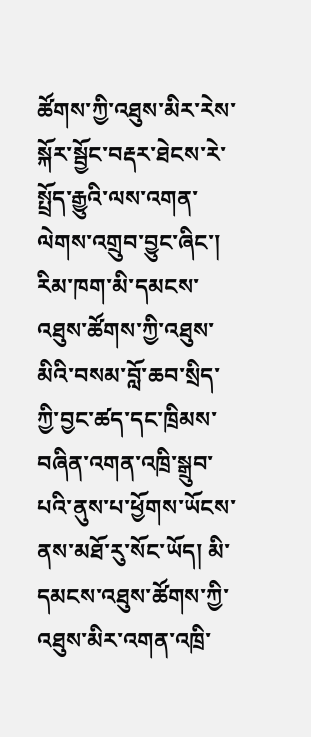ཚོགས་ཀྱི་འཐུས་མིར་རེས་སྐོར་སྦྱོང་བརྡར་ཐེངས་རེ་སྤྲོད་རྒྱུའི་ལས་འགན་ལེགས་འགྲུབ་བྱུང་ཞིང་། རིམ་ཁག་མི་དམངས་འཐུས་ཚོགས་ཀྱི་འཐུས་མིའི་བསམ་བློ་ཆབ་སྲིད་ཀྱི་བྱང་ཚད་དང་ཁྲིམས་བཞིན་འགན་འཁྲི་སྒྲུབ་པའི་ནུས་པ་ཕྱོགས་ཡོངས་ནས་མཐོ་རུ་སོང་ཡོད། མི་དམངས་འཐུས་ཚོགས་ཀྱི་འཐུས་མིར་འགན་འཁྲི་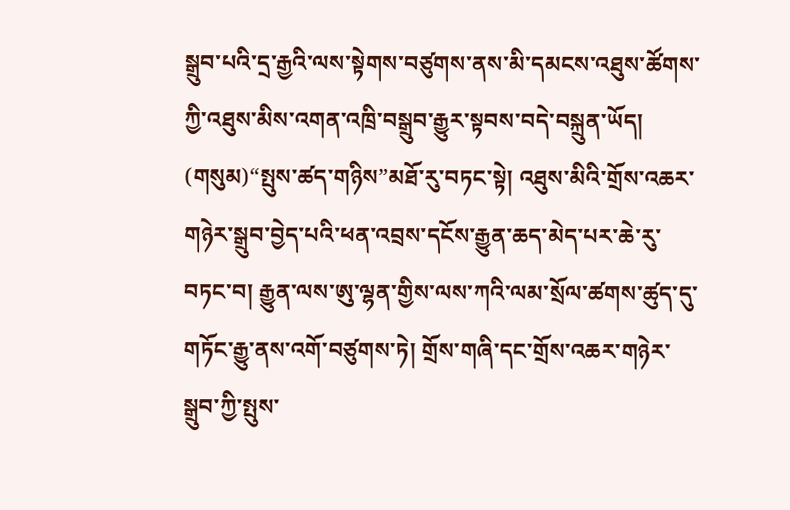སྒྲུབ་པའི་དྲ་རྒྱའི་ལས་སྟེགས་བཙུགས་ནས་མི་དམངས་འཐུས་ཚོགས་ཀྱི་འཐུས་མིས་འགན་འཁྲི་བསྒྲུབ་རྒྱུར་སྟབས་བདེ་བསྐྲུན་ཡོད།
(གསུམ)“སྤུས་ཚད་གཉིས”མཐོ་རུ་བཏང་སྟེ། འཐུས་མིའི་གྲོས་འཆར་གཉེར་སྒྲུབ་བྱེད་པའི་ཕན་འབྲས་དངོས་རྒྱུན་ཆད་མེད་པར་ཆེ་རུ་བཏང་བ། རྒྱུན་ལས་ཨུ་ལྷན་གྱིས་ལས་ཀའི་ལམ་སྲོལ་ཚགས་ཚུད་དུ་གཏོང་རྒྱུ་ནས་འགོ་བཙུགས་ཏེ། གྲོས་གཞི་དང་གྲོས་འཆར་གཉེར་སྒྲུབ་ཀྱི་སྤུས་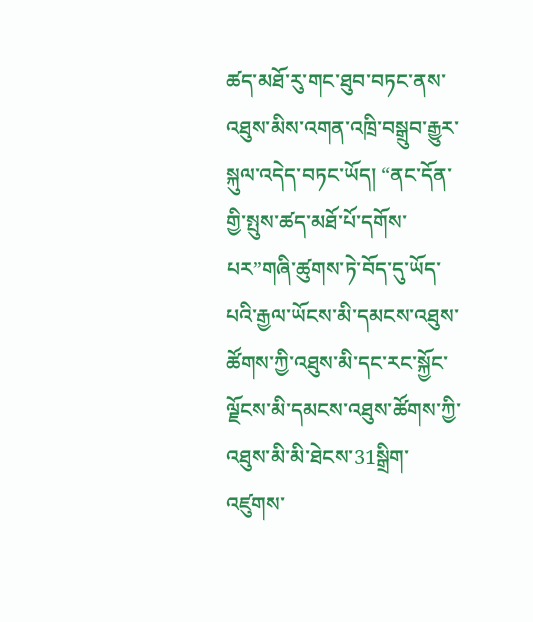ཚད་མཐོ་རུ་གང་ཐུབ་བཏང་ནས་འཐུས་མིས་འགན་འཁྲི་བསྒྲུབ་རྒྱུར་སྐུལ་འདེད་བཏང་ཡོད། “ནང་དོན་གྱི་སྤུས་ཚད་མཐོ་པོ་དགོས་པར”གཞི་ཚུགས་ཏེ་བོད་དུ་ཡོད་པའི་རྒྱལ་ཡོངས་མི་དམངས་འཐུས་ཚོགས་ཀྱི་འཐུས་མི་དང་རང་སྐྱོང་ལྗོངས་མི་དམངས་འཐུས་ཚོགས་ཀྱི་འཐུས་མི་མི་ཐེངས་31སྒྲིག་འཛུགས་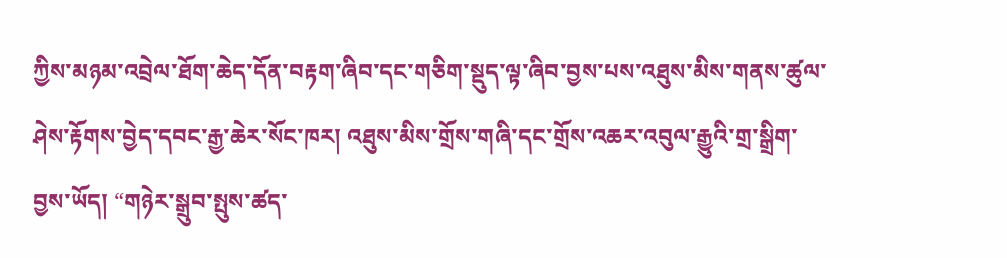ཀྱིས་མཉམ་འབྲེལ་ཐོག་ཆེད་དོན་བརྟག་ཞིབ་དང་གཅིག་སྡུད་ལྟ་ཞིབ་བྱས་པས་འཐུས་མིས་གནས་ཚུལ་ཤེས་རྟོགས་བྱེད་དབང་རྒྱ་ཆེར་སོང་ཁར། འཐུས་མིས་གྲོས་གཞི་དང་གྲོས་འཆར་འབུལ་རྒྱུའི་གྲ་སྒྲིག་བྱས་ཡོད། “གཉེར་སྒྲུབ་སྤུས་ཚད་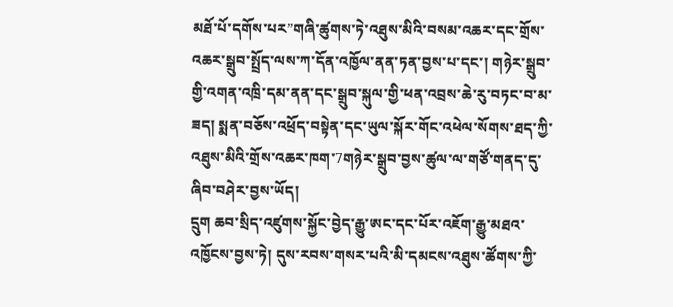མཐོ་པོ་དགོས་པར”གཞི་ཚུགས་ཏེ་འཐུས་མིའི་བསམ་འཆར་དང་གྲོས་འཆར་སྒྲུབ་སྤྲོད་ལས་ཀ་དོན་འཁྱོལ་ནན་ཏན་བྱས་པ་དང་། གཉེར་སྒྲུབ་གྱི་འགན་འཁྲི་དམ་ནན་དང་སྒྲུབ་སྐུལ་གྱི་ཕན་འབྲས་ཆེ་རུ་བཏང་བ་མ་ཟད། སྨན་བཅོས་འཕྲོད་བསྟེན་དང་ཡུལ་སྐོར་གོང་འཕེལ་སོགས་ཐད་ཀྱི་འཐུས་མིའི་གྲོས་འཆར་ཁག་7གཉེར་སྒྲུབ་བྱས་ཚུལ་ལ་གཙོ་གནད་དུ་ཞིབ་བཤེར་བྱས་ཡོད།
དྲུག ཆབ་སྲིད་འཛུགས་སྐྱོང་བྱེད་རྒྱུ་ཨང་དང་པོར་འཇོག་རྒྱུ་མཐའ་འཁྱོངས་བྱས་ཏེ། དུས་རབས་གསར་པའི་མི་དམངས་འཐུས་ཚོགས་ཀྱི་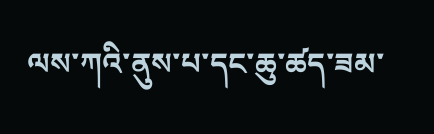ལས་ཀའི་ནུས་པ་དང་ཆུ་ཚད་ཟམ་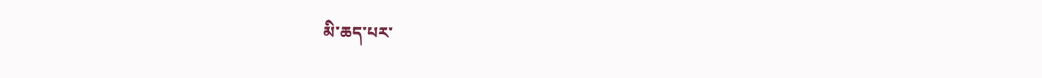མི་ཆད་པར་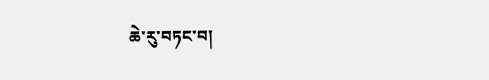ཆེ་རུ་བཏང་བ།